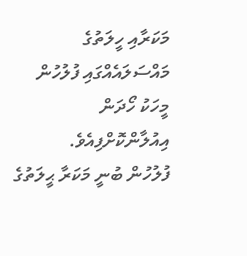މަކަރާއި ހީލަތުގެ މައްސަލައެއްގައި ފުލުހުން މީހަކު ހޯދަން އިއުލާންކޮށްފިއެވެ.
ފުލުހުން ބުނީ މަކަރާ ޙީލަތުގެ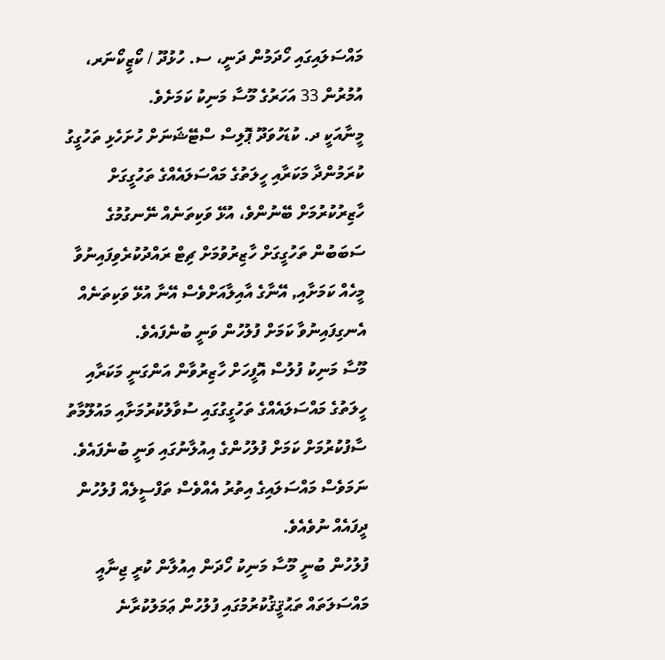މައްސަލައިގައި ހޯދަމުން ދަނީ، ސ. ހުޅުދޫ / ކޯޒީކޯނަރ، އުމުރުން 33 އަހަރުގެ މޫސާ މަނިކު ކަމަށެވެ.
މީނާއަކީ ދ. ކުޑަހުވަދޫ ޕޮލިސް ސްޓޭޝަނަށް ހުށަހެޅި ތަހުގީގު ކުރަމުންދާ މަކަރާއި ހީލަތުގެ މައްސަލައެއްގެ ތަހުގީގަށް ހާޒިރުކުރުމަށް ބޭނުންވެ، އުޅޭ ވަކިތަނެއް ނޭނގުމުގެ ސަބަބުން ތަހުގީގަށް ހާޒިރުވުމަށް ޗިޓް ރައްދުކުރެވިފައިނުވާ މީހެއް ކަމަށާއި, އޭނާގެ އާއިލާއަށްވެސް އޭނާ އުޅޭ ވަކިތަނެއް އެނގިފައިނުވާ ކަމަށް ފުލުހުން ވަނީ ބުނެފައެވެ.
މޫސާ މަނިކު ފުލުސް އޮފީހަށް ހާޒިރުވާން އަންގަނީ މަކަރާއި ހީލަތުގެ މައްސަލައެއްގެ ތަހުގީގުގައި ސުވާލުކުރުމަށާއި މައުލޫމާތު ސާފުކުރުމަށް ކަމަށް ފުލުހުންގެ އިއުލާނުގައި ވަނީ ބުނެފައެވެ. ނަމަވެސް މައްސަލައިގެ އިތުރު އެއްވެސް ތަފްސީލެއް ފުލުހުން ދީފައެއް ނުވެއެވެ.
ފުލުހުން ބުނީ މޫސާ މަނިކު ހޯދަން އިއުލާން ކުރީ ޖިނާއީ މައްސަލަތައް ތަޙުޤީޤުކުރުމުގައި ފުލުހުން ޢަމަލުކުރާނެ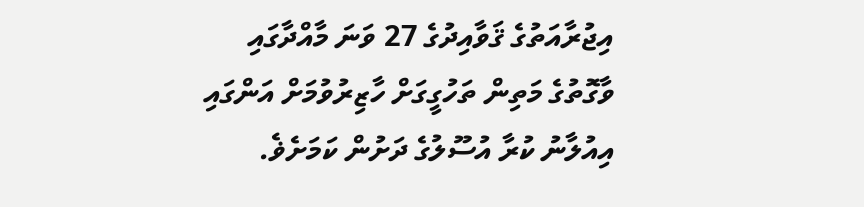އިޖުރާއަތުގެ ޤަވާއިދުގެ 27 ވަނަ މާއްދާގައި ވާގޮތުގެ މަތިން ތަހުގީގަށް ހާޒިރުވުމަށް އަންގައި އިއުލާނު ކުރާ އުސޫލުގެ ދަށުން ކަމަށެޥެ.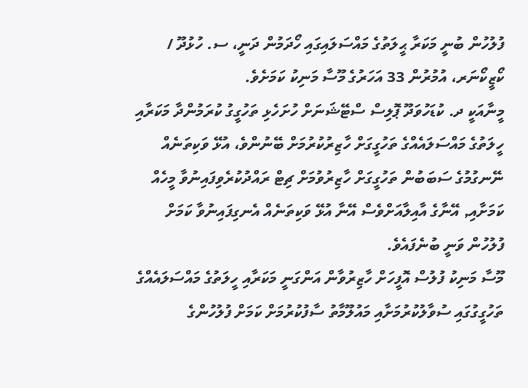ފުލުހުން ބުނީ މަކަރާ ޙީލަތުގެ މައްސަލައިގައި ހޯދަމުން ދަނީ، ސ. ހުޅުދޫ / ކޯޒީކޯނަރ، އުމުރުން 33 އަހަރުގެ މޫސާ މަނިކު ކަމަށެވެ.
މީނާއަކީ ދ. ކުޑަހުވަދޫ ޕޮލިސް ސްޓޭޝަނަށް ހުށަހެޅި ތަހުގީގު ކުރަމުންދާ މަކަރާއި ހީލަތުގެ މައްސަލައެއްގެ ތަހުގީގަށް ހާޒިރުކުރުމަށް ބޭނުންވެ، އުޅޭ ވަކިތަނެއް ނޭނގުމުގެ ސަބަބުން ތަހުގީގަށް ހާޒިރުވުމަށް ޗިޓް ރައްދުކުރެވިފައިނުވާ މީހެއް ކަމަށާއި, އޭނާގެ އާއިލާއަށްވެސް އޭނާ އުޅޭ ވަކިތަނެއް އެނގިފައިނުވާ ކަމަށް ފުލުހުން ވަނީ ބުނެފައެވެ.
މޫސާ މަނިކު ފުލުސް އޮފީހަށް ހާޒިރުވާން އަންގަނީ މަކަރާއި ހީލަތުގެ މައްސަލައެއްގެ ތަހުގީގުގައި ސުވާލުކުރުމަށާއި މައުލޫމާތު ސާފުކުރުމަށް ކަމަށް ފުލުހުންގެ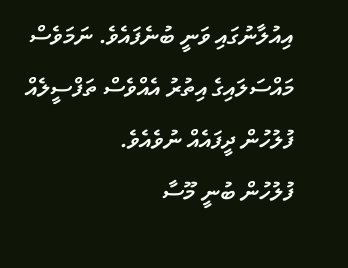އިއުލާނުގައި ވަނީ ބުނެފައެވެ. ނަމަވެސް މައްސަލައިގެ އިތުރު އެއްވެސް ތަފްސީލެއް ފުލުހުން ދީފައެއް ނުވެއެވެ.
ފުލުހުން ބުނީ މޫސާ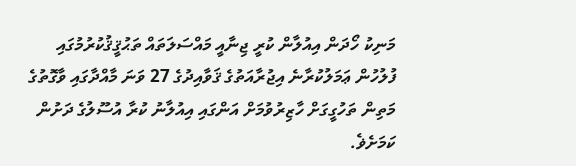މަނިކު ހޯދަން އިއުލާން ކުރީ ޖިނާއީ މައްސަލަތައް ތަޙުޤީޤުކުރުމުގައި ފުލުހުން ޢަމަލުކުރާނެ އިޖުރާއަތުގެ ޤަވާއިދުގެ 27 ވަނަ މާއްދާގައި ވާގޮތުގެ މަތިން ތަހުގީގަށް ހާޒިރުވުމަށް އަންގައި އިއުލާނު ކުރާ އުސޫލުގެ ދަށުން ކަމަށެޥެ.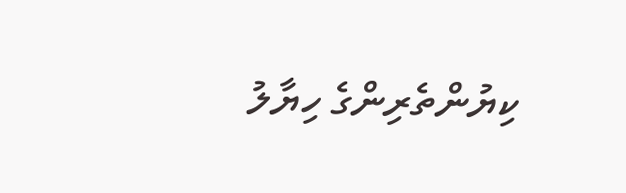ކިޔުންތެރިންގެ ހިޔާލު